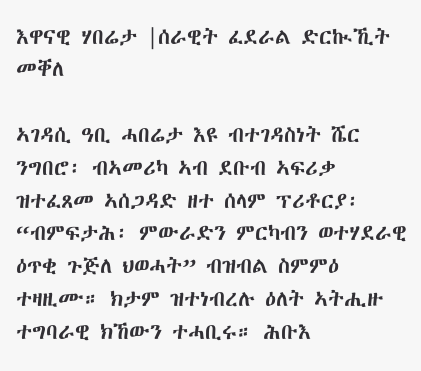እዋናዊ ሃበሬታ |ሰራዊት ፈደራል ድርኲኺት መቐለ

ኣገዳሲ ዓቢ ሓበሬታ እዩ ብተገዳስነት ሼር ንግበሮ፡ ብኣመሪካ ኣብ ደቡብ ኣፍሪቃ ዝተፈጸመ ኣሰጋዳድ ዘተ ሰላም ፕሪቶርያ፡ “ብምፍታሕ፡ ምውራድን ምርካብን ወተሃደራዊ ዕጥቂ ጉጅለ ህወሓት” ብዝብል ስምምዕ ተዛዚሙ። ክታም ዝተነብረሉ ዕለት ኣትሒዙ ተግባራዊ ክኸውን ተሓቢሩ። ሕቡእ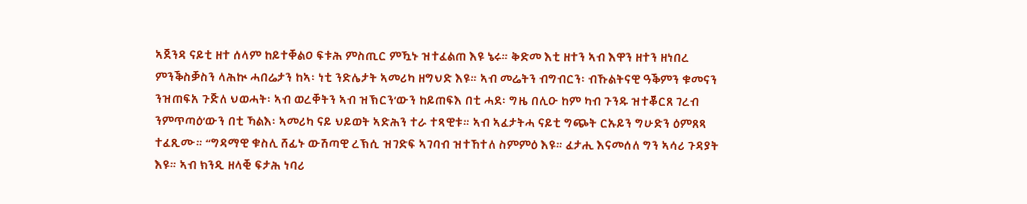ኣጀንዳ ናይቲ ዘተ ሰላም ከይተቐልዐ ፍቱሕ ምስጢር ምዃኑ ዝተፈልጠ እዩ ኔሩ። ቅድመ እቲ ዘተን ኣብ እዋን ዘተን ዘነበረ ምንቕስቓስን ላሕኲ ሓበሬታን ከኣ፡ ነቲ ንድሌታት ኣመሪካ ዘግህድ እዩ። ኣብ መሬትን ብግብርን፡ ብኹልትናዊ ዓቕምን ቁመናን ንዝጠፍአ ጉጅለ ህወሓት፡ ኣብ ወረቐትን ኣብ ዝኽርን’ውን ከይጠፍእ በቲ ሓደ፡ ግዜ በሊዑ ከም ካብ ጉንዱ ዝተቖርጸ ገረብ ንምጥጣዕ’ውን በቲ ኻልእ፡ ኣመሪካ ናይ ህይወት ኣድሕን ተራ ተጻዊቱ። ኣብ ኣፈታትሓ ናይቲ ግጭት ርኡይን ግሁድን ዕምጸጻ ተፈጺሙ። “ግዳማዊ ቁስሊ ሸፊኑ ውሽጣዊ ረኽሲ ዝገድፍ ኣገባብ ዝተኸተለ ስምምዕ እዩ። ፈታሒ እናመሰለ ግን ኣሳሪ ጉዳያት እዩ። ኣብ ክንዲ ዘላቒ ፍታሕ ነባሪ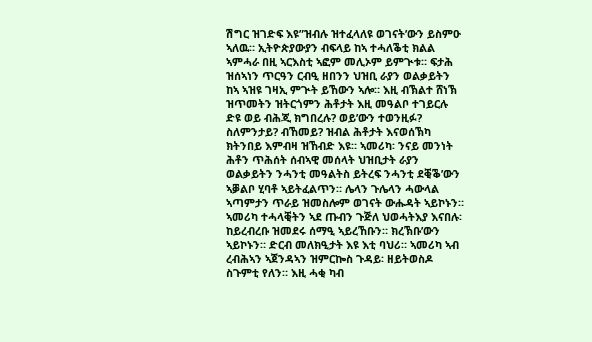ሽግር ዝገድፍ እዩ”ዝብሉ ዝተፈላለዩ ወገናት’ውን ይስምዑ ኣለዉ። ኢትዮጵያውያን ብፍላይ ከኣ ተሓለቕቲ ክልል ኣምሓራ በዚ ኣርእስቲ ኣፎም መሊኦም ይምጒቱ። ፍታሕ ዝሰኣነን ጥርዓን ርብዒ ዘበንን ህዝቢ ራያን ወልቃይትን ከኣ ኣዝዩ ገዛኢ ምጒት ይኸውን ኣሎ። እዚ ብኽልተ ሸነኽ ዝጥመትን ዝትርጎምን ሕቶታት እዚ መዓልቦ ተገይርሉ ድዩ ወይ ብሕጂ ክግበረሉ? ወይ’ውን ተወንዚፉ? ስለምንታይ? ብኸመይ? ዝብል ሕቶታት እናወሰኽካ ክትንበይ እምብዛ ዝኸብድ እዩ። ኣመሪካ፡ ንናይ መንነት ሕቶን ጥሕሰት ሰብኣዊ መሰላት ህዝቢታት ራያን ወልቃይትን ንሓንቲ መዓልትስ ይትረፍ ንሓንቲ ደቒቕ’ውን ኣቓልቦ ሂባቶ ኣይትፈልጥን። ሌላን ጉሌላን ሓውላል ኣጣምታን ጥራይ ዝመስሎም ወገናት ውሑዳት ኣይኮኑን። ኣመሪካ ተሓላቒትን ኣደ ጡብን ጉጅለ ህወሓትእያ እናበሉ፡ ከይረብረቡ ዝመደሩ ሰማዒ ኣይረኸቡን። ክረኽቡ’ውን ኣይኮኑን። ድርብ መለክዒታት እዩ እቲ ባህሪ። ኣመሪካ ኣብ ረብሕኣን ኣጀንዳኣን ዝምርኰስ ጉዳይ፡ ዘይትወስዶ ስጉምቲ የለን። እዚ ሓቂ ካብ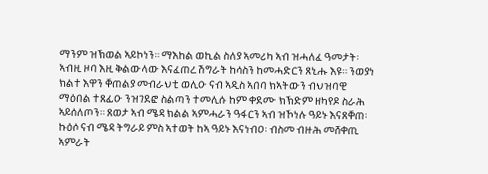ማንም ዝኽወል ኣይኮነን። ማእከል ወኪል ስለያ ኣመሪካ ኣብ ዝሓለፈ ዓመታት፡ ኣብዚ ዞባ እዚ ቅልውላው እናፈጠረ ሽግራት ከሳስን ከመሓድርን ጸኒሑ እዩ። ንወያነ ክልተ እዋን ቐጠልያ መብራህቲ ወሊዑ ናብ ኣዲስ ኣበባ ክኣትውን ብህዝባዊ ማዕበል ተጸፊዑ ንዝገደፎ ስልጣን ተመሊሱ ከም ቀደሙ ክኽድም ዘካየዶ ስራሕ ኣይሰለጦን። ጸወታ ኣብ ሜዳ ክልል ኣምሓራን ዓፋርን ኣብ ዝኾነሉ ዓይኑ እናጸቐጠ፡ ኩዕሶ ናብ ሜዳ ትግራይ ምስ ኣተወት ከኣ ዓይኑ እናነብዐ፡ ብስመ ብዙሕ መሸቀጢ ኣምራት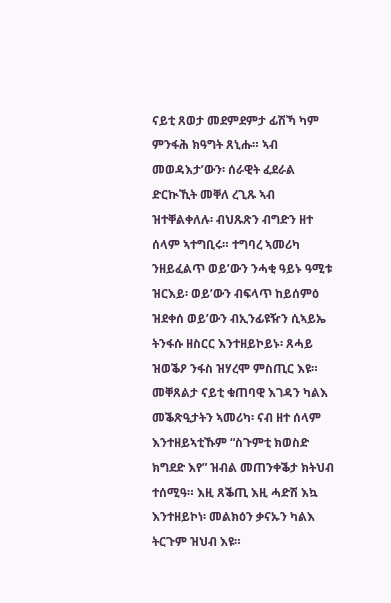ናይቲ ጸወታ መደምደምታ ፊሽኻ ካም ምንፋሕ ክዓግት ጸኒሑ። ኣብ መወዳእታ’ውን፡ ሰራዊት ፈደራል ድርኲኺት መቐለ ረጊጹ ኣብ ዝተቐልቀለሉ፡ ብህጹጽን ብግድን ዘተ ሰላም ኣተግቢሩ። ተግባረ ኣመሪካ ንዘይፈልጥ ወይ’ውን ንሓቂ ዓይኑ ዓሚቱ ዝርእይ፡ ወይ’ውን ብፍላጥ ከይሰምዕ ዝደቀሰ ወይ’ውን ብኢንፊዩዥን ሲኣይኤ ትንፋሱ ዘስርር እንተዘይኮይኑ፡ ጸሓይ ዝወቕዖ ንፋስ ዝሃረሞ ምስጢር እዩ። መቐጸልታ ናይቲ ቁጠባዊ እገዳን ካልእ መቕጽዒታትን ኣመሪካ፡ ናብ ዘተ ሰላም እንተዘይኣቲኹም “ስጉምቲ ክወስድ ክግደድ እየ” ዝብል መጠንቀቕታ ክትህብ ተሰሚዓ። እዚ ጸቕጢ እዚ ሓድሽ እኳ እንተዘይኮነ፡ መልክዕን ቃናኡን ካልእ ትርጉም ዝህብ እዩ።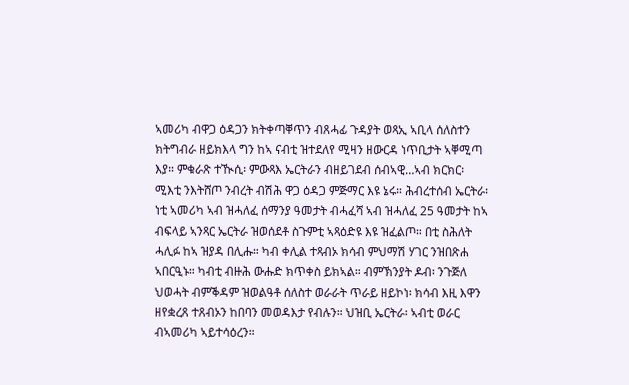ኣመሪካ ብዋጋ ዕዳጋን ክትቀጣቐጥን ብጸሓፊ ጉዳያት ወጻኢ ኣቢላ ሰለስተን ክትግብራ ዘይክእላ ግን ከኣ ናብቲ ዝተደለየ ሚዛን ዘውርዳ ነጥቢታት ኣቐሚጣ እያ። ምቁራጽ ተዂሲ፡ ምውጻእ ኤርትራን ብዘይገደብ ሰብኣዊ…ኣብ ክርክር፡ ሚእቲ ንእትሸጦ ንብረት ብሽሕ ዋጋ ዕዳጋ ምጅማር እዩ ኔሩ። ሕብረተሰብ ኤርትራ፡ ነቲ ኣመሪካ ኣብ ዝሓለፈ ሰማንያ ዓመታት ብሓፈሻ ኣብ ዝሓለፈ 25 ዓመታት ከኣ ብፍላይ ኣንጻር ኤርትራ ዝወሰደቶ ስጉምቲ ኣጻዕድዩ እዩ ዝፈልጦ። በቲ ስሕለት ሓሊፉ ከኣ ዝያዳ በሊሑ። ካብ ቀሊል ተጻብኦ ክሳብ ምህማሽ ሃገር ንዝበጽሐ ኣበርዒኑ። ካብቲ ብዙሕ ውሑድ ክጥቀስ ይክኣል። ብምኽንያት ዶብ፡ ንጉጅለ ህወሓት ብምቕዳም ዝወልዓቶ ሰለስተ ወራራት ጥራይ ዘይኮነ፡ ክሳብ እዚ እዋን ዘየቋረጸ ተጸብኦን ከበባን መወዳእታ የብሉን። ህዝቢ ኤርትራ፡ ኣብቲ ወራር ብኣመሪካ ኣይተሳዕረን።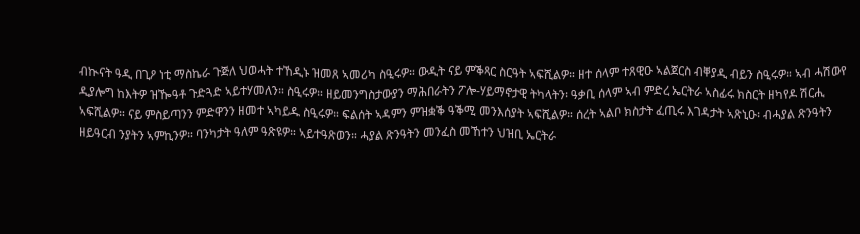ብኲናት ዓዲ በጊዖ ነቲ ማስኬራ ጉጅለ ህወሓት ተኸዲኑ ዝመጸ ኣመሪካ ስዒሩዎ። ውዲት ናይ ምቕጻር ስርዓት ኣፍሺልዎ። ዘተ ሰላም ተጸዊዑ ኣልጀርስ ብቐያዲ ብይን ስዒሩዎ። ኣብ ሓሽውየ ዲያሎግ ከእትዎ ዝዀዓቶ ጉድጓድ ኣይተሃመለን። ስዒሩዎ። ዘይመንግስታውያን ማሕበራትን ፖሎ-ሃይማኖታዊ ትካላትን፡ ዓቃቢ ሰላም ኣብ ምድረ ኤርትራ ኣስፊሩ ክስርት ዘካየዶ ሽርሒ ኣፍሺልዎ። ናይ ምስይጣንን ምድዋንን ዘመተ ኣካይዱ ስዒሩዎ። ፍልሰት ኣዳምን ምዝቋቕ ዓቕሚ መንእሰያት ኣፍሺልዎ። ሰረት ኣልቦ ክስታት ፈጢሩ እገዳታት ኣጽኒዑ፡ ብሓያል ጽንዓትን ዘይዓርብ ንያትን ኣምኪንዎ። ባንካታት ዓለም ዓጽዩዎ። ኣይተዓጽወን። ሓያል ጽንዓትን መንፈስ መኸተን ህዝቢ ኤርትራ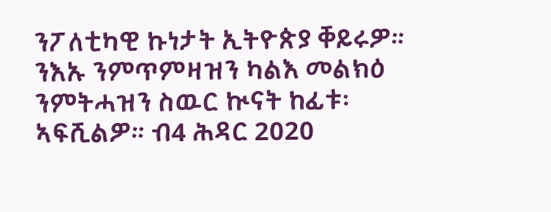ንፖለቲካዊ ኩነታት ኢትዮጵያ ቐይሩዎ። ንእኡ ንምጥምዛዝን ካልእ መልክዕ ንምትሓዝን ስዉር ኲናት ከፊቱ፡ ኣፍሺልዎ። ብ4 ሕዳር 2020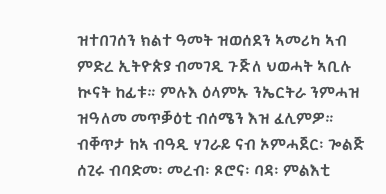ዝተበገሰን ክልተ ዓመት ዝወሰደን ኣመሪካ ኣብ ምድረ ኢትዮጵያ ብመገዲ ጉጅለ ህወሓት ኣቢሉ ኲናት ከፊቱ። ምሉእ ዕላምኡ ንኤርትራ ንምሓዝ ዝዓለመ መጥቓዕቲ ብሰሜን እዝ ፈሊምዎ። ብቐጥታ ከኣ ብዓዲ ሃገራይ ናብ ኦምሓጀር፡ ጐልጅ ሰጊሩ ብባድመ፡ መረብ፡ ጾሮና፡ ባዳ፡ ምልእቲ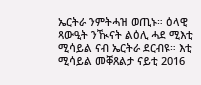ኤርትራ ንምትሓዝ ወጢኑ። ዕላዊ ጻውዒት ንዂናት ልዕሊ ሓደ ሚእቲ ሚሳይል ናብ ኤርትራ ደርብዩ። እቲ ሚሳይል መቐጸልታ ናይቲ 2016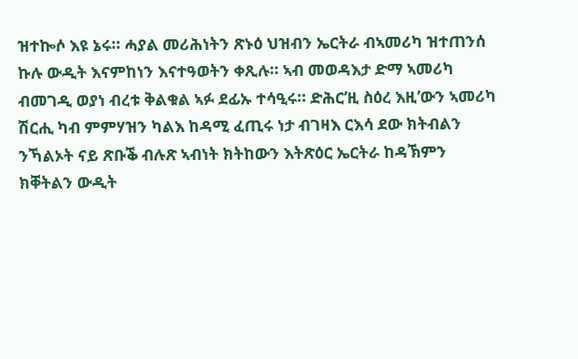ዝተኰሶ እዩ ኔሩ። ሓያል መሪሕነትን ጽኑዕ ህዝብን ኤርትራ ብኣመሪካ ዝተጠንሰ ኩሉ ውዲት እናምከነን እናተዓወትን ቀጺሉ። ኣብ መወዳእታ ድማ ኣመሪካ ብመገዲ ወያነ ብረቱ ቅልቁል ኣፉ ደፊኡ ተሳዒሩ። ድሕር’ዚ ስዕረ እዚ’ውን ኣመሪካ ሽርሒ ካብ ምምሃዝን ካልእ ከዳሚ ፈጢሩ ነታ ብገዛእ ርእሳ ደው ክትብልን ንኻልኦት ናይ ጽቡቕ ብሉጽ ኣብነት ክትከውን እትጽዕር ኤርትራ ከዳኽምን ክቐትልን ውዲት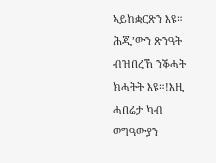ኣይከቋርጽን እዩ። ሕጂ’ውን ጽንዓት ብዝበረኸ ንቕሓት ክሓትት እዩ።!እዚ ሓበሬታ ካብ ወግዓውያን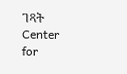ገጻት Center for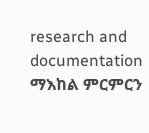research and documentation ማእከል ምርምርን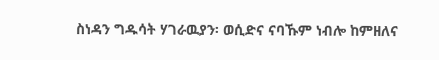ስነዳን ግዱሳት ሃገራዉያን፡ ወሲድና ናባኹም ነብሎ ከምዘለና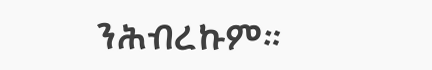ንሕብረኩም።